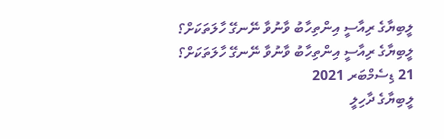ލީބިޔާގެ ރިއާސީ އިންތިހާބު ވާނުވާ ނޭނގޭ ހާލަތަކަށް؟
ލީބިޔާގެ ރިއާސީ އިންތިހާބު ވާނުވާ ނޭނގޭ ހާލަތަކަށް؟
21 ޑިސެމްބަރ 2021
ލީބިޔާގެ ދާހިލީ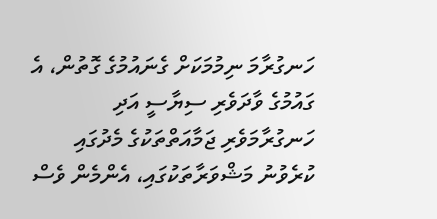ހަނގުރާމަ ނިމުމަކަށް ގެނައުމުގެ ގޮތުން، އެ ގައުމުގެ ވާދަވެރި ސިޔާސީ އަދި ހަނގުރާމަވެރި ޖަމާއަތްތަކުގެ މެދުގައި ކުރެވުނު މަޝްވަރާތަކުގައި، އެންމެން ވެސް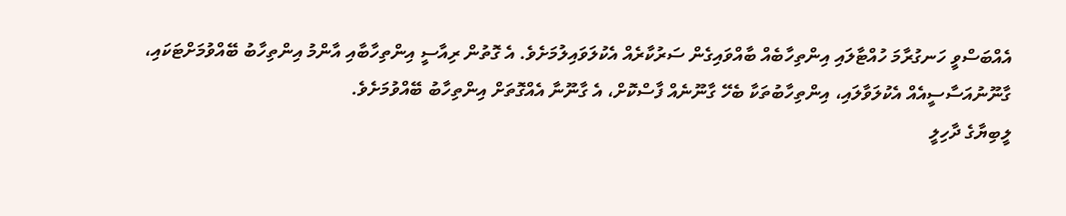އެއްބަސްވީ ހަނގުރާމަ ހުއްޓާލައި އިންތިހާބެއް ބާއްވައިގެން ސަރުކާރެއް އެކުލަވައިލުމަށެވެ. އެ ގޮތުން ރިއާސީ އިންތިހާބާއި އާންމު އިންތިހާބު ބޭއްވުމަށްޓަކައި، ގާނޫނުއަސާސީއެއް އެކުލަވާލައި، އިންތިހާބުތަކާ ބެހޭ ގާނޫނެއް ފާސްކޮށް، އެ ގާނޫނާ އެއްގޮތަށް އިންތިހާބު ބޭއްވުމަށެވެ.
ލީބިޔާގެ ދާހިލީ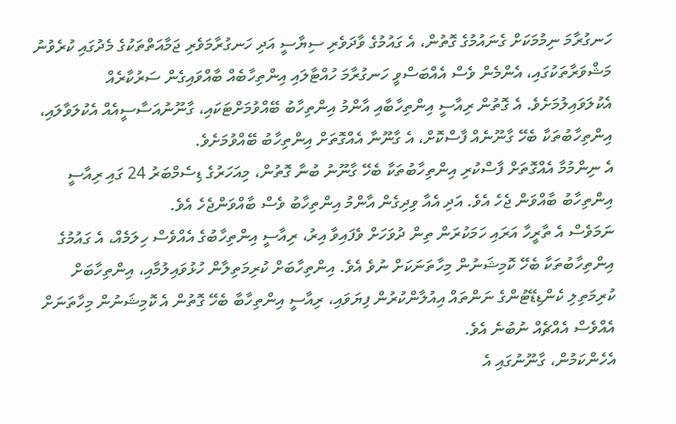ހަނގުރާމަ ނިމުމަކަށް ގެނައުމުގެ ގޮތުން، އެ ގައުމުގެ ވާދަވެރި ސިޔާސީ އަދި ހަނގުރާމަވެރި ޖަމާއަތްތަކުގެ މެދުގައި ކުރެވުނު މަޝްވަރާތަކުގައި، އެންމެން ވެސް އެއްބަސްވީ ހަނގުރާމަ ހުއްޓާލައި އިންތިހާބެއް ބާއްވައިގެން ސަރުކާރެއް އެކުލަވައިލުމަށެވެ. އެ ގޮތުން ރިއާސީ އިންތިހާބާއި އާންމު އިންތިހާބު ބޭއްވުމަށްޓަކައި، ގާނޫނުއަސާސީއެއް އެކުލަވާލައި، އިންތިހާބުތަކާ ބެހޭ ގާނޫނެއް ފާސްކޮށް، އެ ގާނޫނާ އެއްގޮތަށް އިންތިހާބު ބޭއްވުމަށެވެ.
އެ ނިންމުމާ އެއްގޮތަށް ފާސްކުރި އިންތިހާބުތަކާ ބެހޭ ގާނޫނު ބުނާ ގޮތުން، މިއަހަރުގެ ޑިސެމްބަރު 24 ގައި ރިއާސީ އިންތިހާބު ބާއްވަން ޖެހެ އެވެ. އަދި އެއާ ވިދިގެން އާންމު އިންތިހާބު ވެސް ބާއްވަންޖެހެ އެވެ.
ނަމަވެސް އެ ތާރީހާ އަރައި ހަމަކުރަން ތިން ދުވަހަށް ވެފައިވާ އިރު، ރިއާސީ އިންތިހާބުގެ އެއްވެސް ހިލަމެއް، އެ ގައުމުގެ އިންތިހާބުތަކާ ބެހޭ ކޮމިޝަނުން މިހާތަނަކަށް ނުވެ އެވެ. އިންތިހާބަށް ކުރިމަތިލާން ހުޅުވައިލުމާއި، އިންތިހާބަށް ކުރިމަތިލި ކެންޑިޑޭޓުންގެ ނަންތައް އިއުލާންކުރުން ފިޔަވައި، ރިއާސީ އިންތިހާބާ ބެހޭ ގޮތުން އެ ކޮމިޝަނުން މިހާތަނަށް އެއްވެސް އެއްޗެއް ނުބުނެ އެވެ.
އެހެންކަމުން، ގާނޫނުގައި އެ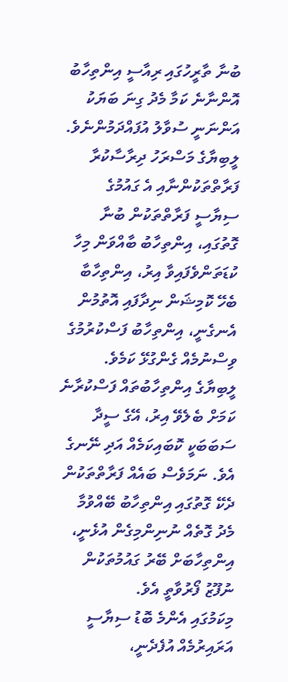ބުނާ ތާރީހުގައި ރިއާސީ އިންތިހާބު އޮންނާނެ ކަމާ މެދު ގިނަ ބަޔަކު އަންނަނީ ސުވާލު އުފައްދަމުންނެވެ. ލީބިޔާގެ މަސްރަހު ދިރާސާކުރާ ފަރާތްތަކުންނާއި އެ ގައުމުގެ ސިޔާސީ ފަރާތްތަކުން ބުނާ ގޮތުގައި، އިންތިހާބު ބާއްވަން މިހާ ކުޑަތަންވެފައިވާ އިރު، އިންތިހާބާ ބެހޭ ކޮމިޝަން ނިދާފައި އޮތުމުން އެނގެނީ، އިންތިހާބު ފަސްކުރުމުގެ ވިސްނުމެއް ގެންގުޅޭ ކަމެވެ.
ލީބިޔާގެ އިންތިހާބުތައް ފަސްކުރާނެ ކަމަށް ބެލެވޭ އިރު، އޭގެ ސީދާ ސަބަބަކީ ކޮބައިކަމެއް އަދި ނޭނގެ އެވެ. ނަމަވެސް ބައެއް ފަރާތްތަކުން ދެކޭ ގޮތުގައި އިންތިހާބު ބޭއްވުމާ މެދު ގޮތެއް ނުނިންމިގެން އުޅެނީ، އިންތިހާބަށް ބޭރު ގައުމުތަކުން ނުފޫޒު ފޯރުވާތީ އެވެ.
މިކަމުގައި އެންމެ ބޮޑު ސިޔާސީ އަރައިރުމެއް އުފެދެނީ،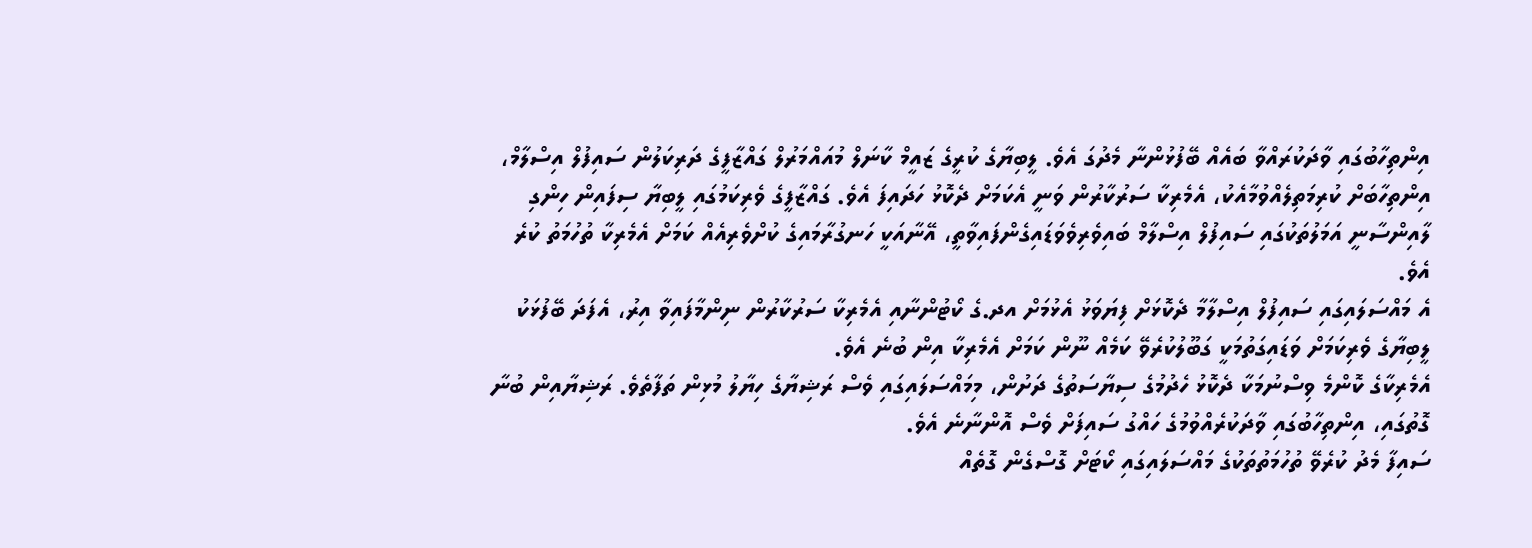އިންތިހާބުގައި ވާދަކުރައްވާ ބައެއް ބޭފުޅުންނާ މެދުގަ އެވެ. ލީބިޔާގެ ކުރީގެ ޒައީމް ކާނަލް މުއައްމަރުލް ގައްޒާފީގެ ދަރިކަލުން ސައިފުލް އިސްލާމް، އިންތިހާބަށް ކުރިމަތިލެއްވުމާއެކު، އެމެރިކާ ސަރުކާރުން ވަނީ އެކަމަށް ދެކޮޅު ހަދައިފަ އެވެ. ގައްޒާފީގެ ވެރިކަމުގައި ލީބިޔާ ސިފައިން ހިންގި ލާއިންސާނީ އަމަލުތަކުގައި ސައިފުލް އިސްލާމް ބައިވެރިވެވަޑައިގެންފައިވާތީ، އޭނާއަކީ ހަނގުރާމައިގެ ކުށްވެރިއެއް ކަމަށް އެމެރިކާ ތުހުމަތު ކުރެ އެވެ.
އެ މައްސަލައިގައި ސައިފުލް އިސްލާމާ ދެކޮޅަށް ފިޔަވަޅު އެޅުމަށް އދ.ގެ ކޯޓުންނާއި އެމެރިކާ ސަރުކާރުން ނިންމާފައިވާ އިރު، އެފަދަ ބޭފުޅަކު ލީބިޔާގެ ވެރިކަމަށް ވަޑައިގަތުމަކީ ގަބޫލުކުރެވޭ ކަމެއް ނޫން ކަމަށް އެމެރިކާ އިން ބުނެ އެވެ.
އެމެރިކާގެ ކޮންމެ ވިސްނުމަކާ ދެކޮޅު ހެދުމުގެ ސިޔާސަތުގެ ދަށުން، މިމައްސަލައިގައި ވެސް ރަޝިޔާގެ ހިޔާލު މުޅިން ތަފާތެވެ. ރަޝިޔާއިން ބުނާ ގޮތުގައި، އިންތިހާބުގައި ވާދަކުރެއްވުމުގެ ހައްގު ސައިފަށް ވެސް އޮންނާނެ އެވެ.
ސައިފާ މެދު ކުރެވޭ ތުހުމަތުތަކުގެ މައްސަލައިގައި ކޯޓަށް ގޮސްގެން ގޮތެއް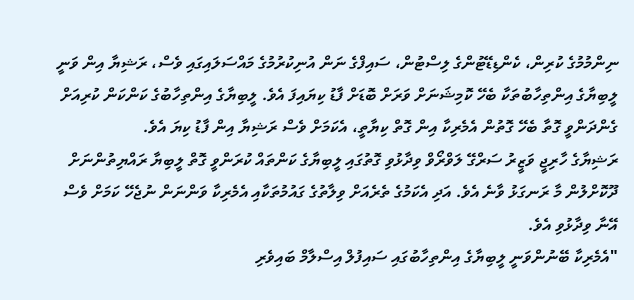ނިންމުމުގެ ކުރިން، ކެންޑިޑޭޓުންގެ ލިސްޓުން، ސައިފްގެ ނަން އުނިކުރުމުގެ މައްސަލައިގައި ވެސް، ރަޝިޔާ އިން ވަނީ ލީބިޔާގެ އިންތިހާބުތަކާ ބެހޭ ކޮމިޝަނަށް ވަރަށް ބޮޑަށް ފާޑު ކިޔައިފަ އެވެ. ލީބިޔާގެ އިންތިހާބުގެ ކަންކަން ކުރިއަށް ގެންދަންވީ ގޮތާ ބެހޭ ގޮތުން އެމެރިކާ އިން ގޮތް ކިޔާތީ، އެކަމަށް ވެސް ރަޝިޔާ އިން ފާޑު ކިޔަ އެވެ.
ރަޝިޔާގެ ހާރިޖީ ވަޒީރު ސަރްގޭ ލަވްރޯވް ވިދާޅުވި ގޮތުގައި ލީބިޔާގެ ކަންތައް ކުރަންވީ ގޮތް ލީބިޔާ ރައްޔިތުންނަށް ދޫކޮށްލުން މާ ރަނގަޅު ވާނެ އެވެ. އަދި އެކަމުގެ ތެރެއަށް ވިލާތުގެ ގައުމުތަކާއި އެމެރިކާ ވަންނަން ނުޖެހޭ ކަމަށް ވެސް އޭނާ ވިދާޅުވި އެވެ.
"އެމެރިކާ ބޭނުންވަނީ ލީބިޔާގެ އިންތިހާބުގައި ސައިފުލް އިސްލާމް ބައިވެރި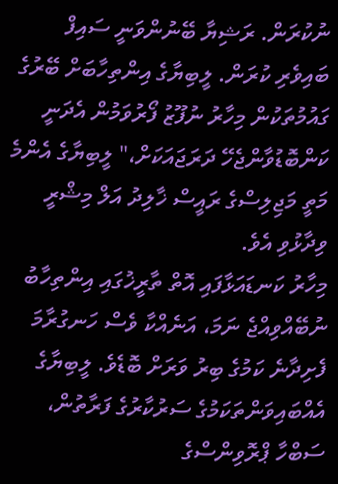ނުކުރަން. ރަޝިޔާ ބޭނުންވަނީ ސައިފް ބައިވެރި ކުރަން. ލީބިޔާގެ އިންތިހާބަށް ބޭރުގެ ގައުމުތަކުން މިހާރު ނުފޫޒު ފޯރުވަމުން އެދަނީ ކަންބޮޑުވާންޖެހޭ ދަރަޖައަކަށް،" ލީބިޔާގެ އެންމެ މަތީ މަޖިލިސްގެ ރައީސް ޚާލިދު އަލް މިޝްރީ ވިދާޅުވި އެވެ.
މިހާރު ކަނޑައަޅާފައި އޮތް ތާރީޚުގައި އިންތިހާބު ނުބޭއްވިއްޖެ ނަމަ، އަނެއްކާ ވެސް ހަނގުރާމަ ފެށިދާނެ ކަމުގެ ބިރު ވަރަށް ބޮޑެވެ. ލީބިޔާގެ އެއްބައިވަންތަކަމުގެ ސަރުކާރުގެ ފަރާތުން، ސަބްހާ ޕްރޮވިންސްގެ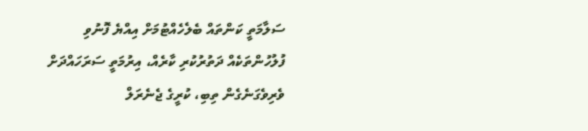ސަލާމަތީ ކަންތައް ބެލެހެއްޓުމަށް އިއްޔެ ފޮނުވި ފުލުހުންތަކެއް ދަތުރުކުރި ކާރެއް، އިރުމަތީ ސަރަހައްދަށް ވެރިވެގަނެގެން ތިބި، ކުރީގެ ޖެނެރަލް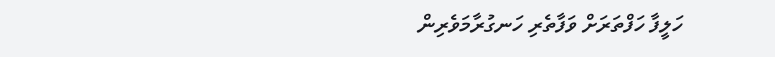ހަލީފާ ހަފްތަރަށް ވަފާތެރި ހަނގުރާމަވެރިން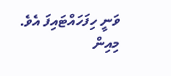ވަނީ ހިފަހައްޓައިފަ އެވެ.
މިއިން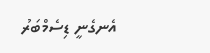އެނގެނީ ޑިސެމްބަރު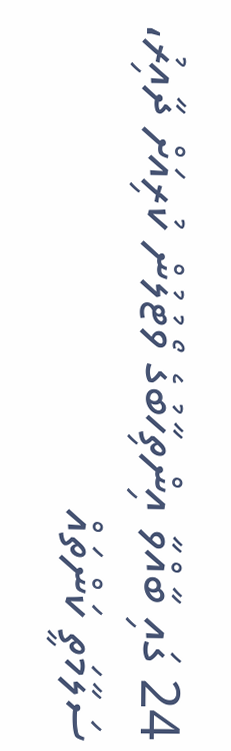24 ގައި ބާއްވާ އިންތިހާބުގެ ވޯޓުލުން ކުރިއަށް ދާއިރު، ސަލާމަތީ ކަންތައް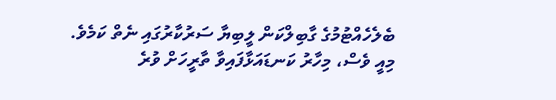ބެލެހެއްޓުމުގެ ގާބިލްކަން ލީބިޔާ ސަރުކާރުގައި ނެތް ކަމެވެ. މިއީ ވެސް، މިހާރު ކަނޑައަޅާފައިވާ ތާރީހަށް ވުރެ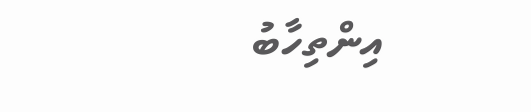އިންތިހާބު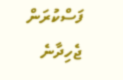ފަސްކުރަން ޖެހިދާނެ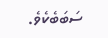ސަބަބެކެވެ.